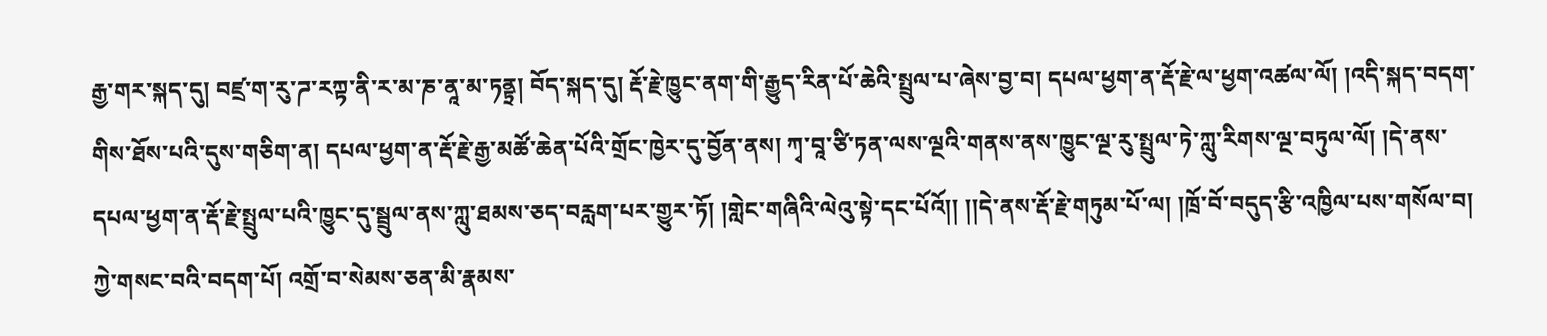རྒྱ་གར་སྐད་དུ། བཛྲ་ག་རུ་ཌ་རཀྟ་ནི་ར་མ་ཎ་ནཱ་མ་ཏནྟྲ། བོད་སྐད་དུ། རྡོ་རྗེ་ཁྱུང་ནག་གི་རྒྱུད་རིན་པོ་ཆེའི་སྤྲུལ་པ་ཞེས་བྱ་བ། དཔལ་ཕྱག་ན་རྡོ་རྗེ་ལ་ཕྱག་འཚལ་ལོ། །འདི་སྐད་བདག་གིས་ཐོས་པའི་དུས་གཅིག་ན། དཔལ་ཕྱག་ན་རྡོ་རྗེ་རྒྱ་མཚོ་ཆེན་པོའི་གྲོང་ཁྱེར་དུ་བྱོན་ནས། ཀྭ་བཱ་ཙི་ཏན་ལས་ལྔའི་གནས་ནས་ཁྱུང་ལྔ་རུ་སྤྲུལ་ཏེ་ཀླུ་རིགས་ལྔ་བཏུལ་ལོ། །དེ་ནས་དཔལ་ཕྱག་ན་རྡོ་རྗེ་སྤྲུལ་པའི་ཁྱུང་དུ་སྦྲུལ་ནས་ཀླུ་ཐམས་ཅད་བརླག་པར་གྱུར་ཏོ། །གླེང་གཞིའི་ལེའུ་སྟེ་དང་པོའོ།། །།དེ་ནས་རྡོ་རྗེ་གཏུམ་པོ་ལ། །ཁྲོ་བོ་བདུད་རྩི་འཁྱིལ་པས་གསོལ་བ། ཀྱེ་གསང་བའི་བདག་པོ། འགྲོ་བ་སེམས་ཅན་མི་རྣམས་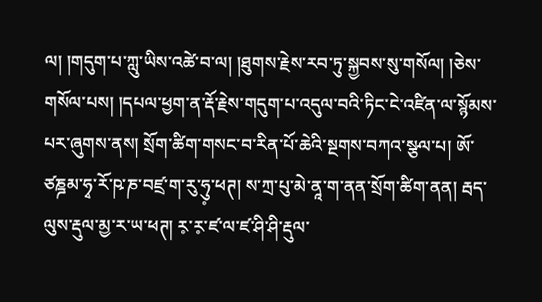ལ། །གདུག་པ་ཀླུ་ཡིས་འཚེ་བ་ལ། །ཐུགས་རྗེས་རབ་ཏུ་སྐྱབས་སུ་གསོལ། །ཅེས་གསོལ་པས། །དཔལ་ཕྱག་ན་རྡོ་རྗེས་གདུག་པ་འདུལ་བའི་ཏིང་ངེ་འཛིན་ལ་སྙོམས་པར་ཞུགས་ནས། སྲོག་ཚིག་གསང་བ་རིན་པོ་ཆེའི་སྔགས་བཀའ་སྩལ་པ། ཨོ་ཙཎྜམ་ཧྭ་རོ་ཥ་ཎ་བཛྲ་ག་རུ་ཧུ༷་ཕཊ། ས་ཀྲ་པུ་མེ་ནཱ་ག་ནན་སྲོག་ཚིག་ནན། རྦད་ལུས་རྡུལ་མྱ་ར་ཡ་ཕཊ། ར༷་ར༷་ཛ་ལ་ཛ་ཤི་ཤི་རྡུལ་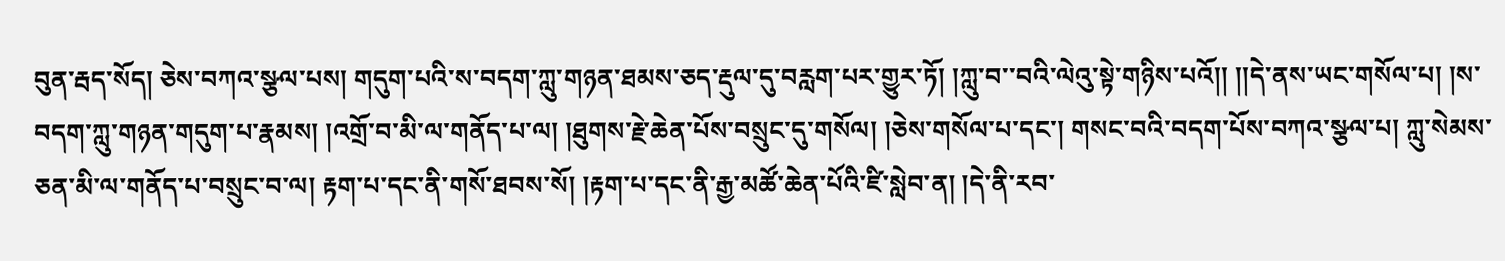བུན་རྦད་སོད། ཅེས་བཀའ་སྩལ་པས། གདུག་པའི་ས་བདག་ཀླུ་གཉན་ཐམས་ཅད་རྡུལ་དུ་བརླག་པར་གྱུར་ཏོ། །ཀླུ་བ་་བའི་ལེའུ་སྟེ་གཉིས་པའོ།། །།དེ་ནས་ཡང་གསོལ་པ། །ས་བདག་ཀླུ་གཉན་གདུག་པ་རྣམས། །འགྲོ་བ་མི་ལ་གནོད་པ་ལ། །ཐུགས་རྗེ་ཆེན་པོས་བསྲུང་དུ་གསོལ། །ཅེས་གསོལ་པ་དང་། གསང་བའི་བདག་པོས་བཀའ་སྩལ་པ། ཀླུ་སེམས་ཅན་མི་ལ་གནོད་པ་བསྲུང་བ་ལ། རྟག་པ་དང་ནི་གསོ་ཐབས་སོ། །རྟག་པ་དང་ནི་རྒྱ་མཚོ་ཆེན་པོའི་ཛི་སླེབ་ན། །དེ་ནི་རབ་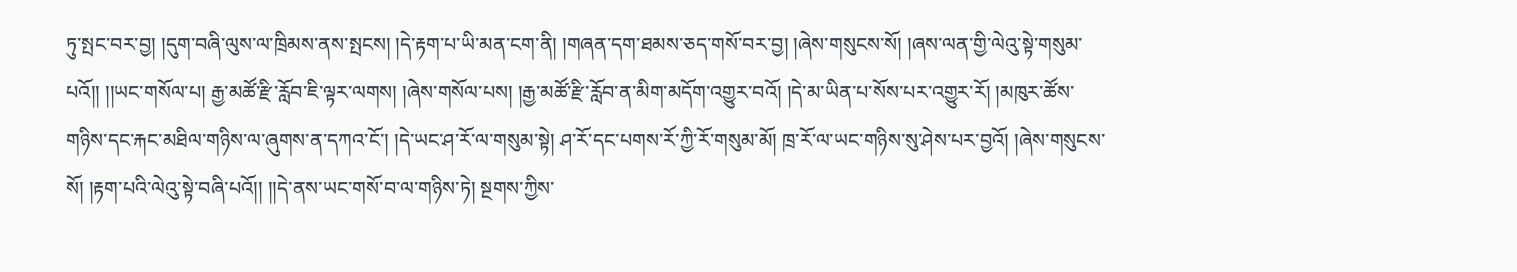ཏུ་སྤང་བར་བྱ། །དུག་བཞི་ལུས་ལ་ཁྲིམས་ནས་སྤངས། །དེ་རྟག་པ་ཡི་མན་ངག་ནི། །གཞན་དག་ཐམས་ཅད་གསོ་བར་བྱ། །ཞེས་གསུངས་སོ། །ཞས་ལན་གྱི་ལེའུ་སྟེ་གསུམ་པའོ།། །།ཡང་གསོལ་པ། རྒྱ་མཚོ་རྫི་རློབ་ཇི་ལྟར་ལགས། །ཞེས་གསོལ་པས། །རྒྱ་མཚོ་རྫི་རློབ་ན་མིག་མདོག་འགྱུར་བའོ། །དེ་མ་ཡིན་པ་སོས་པར་འགྱུར་རོ། །མཁུར་ཚོས་གཉིས་དང་རྐང་མཐིལ་གཉིས་ལ་ཞུགས་ན་དཀའ་ངོ་། །དེ་ཡང་ཤ་རོ་ལ་གསུམ་སྟེ། ཤ་རོ་དང་པགས་རོ་ཀྱི་རོ་གསུམ་མོ། ཁྲ་རོ་ལ་ཡང་གཉིས་སུ་ཤེས་པར་བྱའོ། །ཞེས་གསུངས་སོ། །རྟག་པའི་ལེའུ་སྟེ་བཞི་པའོ།། །།དེ་ནས་ཡང་གསོ་བ་ལ་གཉིས་ཏེ། སྔགས་ཀྱིས་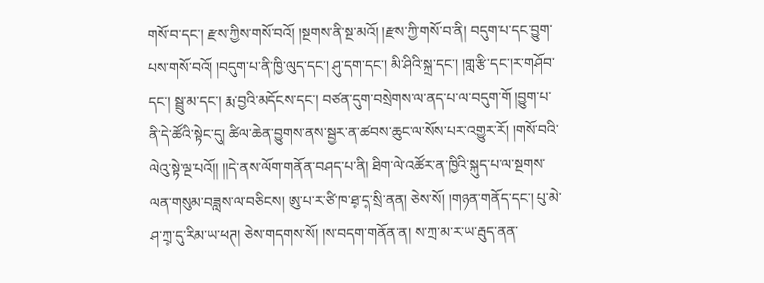གསོ་བ་དང་། རྫས་ཀྱིས་གསོ་བའོ། །སྔགས་ནི་སྔ་མའོ། །རྫས་ཀྱི་གསོ་བ་ནི། བདུག་པ་དང་བྱུག་པས་གསོ་བའོ། །བདུག་པ་ནི་ཁྱི་ལུད་དང་། ཤུ་དག་དང་། མི་ཤིའི་སྐྲ་དང་། །གླ་རྩི་དང་།ར་གཤོབ་དང་། སྦྲུ་མ་དང་། རྨ་བྱའི་མདོངས་དང་། བཙན་དུག་བསྲེགས་ལ་ནད་པ་ལ་བདུག་གོ །བྱུག་པ་ནི་དེ་ཚོའི་སྟེང་དུ། ཚིལ་ཆེན་བྱུགས་ནས་སྦྱར་ན་ཚབས་ཆུང་ལ་སོས་པར་འགྱུར་རོ། །གསོ་བའི་ལེའུ་སྟེ་ལྔ་པའོ།། །།དེ་ནས་ལོག་གནོན་བཤད་པ་ནི། ཐིག་ལེ་འཚོར་ན་ཁྱིའི་སྐུད་པ་ལ་སྔགས་ལན་གསུམ་བཟླས་ལ་བཅིངས། ཨུ་པ་ར་ཙི་ཁ་ཐ༷་ད༷་སྲི་ནན། ཅེས་སོ། །གཉན་གནོད་དང་། པུ་མེ་ཤ་ཀྲ༷་དུ་རིམ་ཡ་ཕཊ། ཅེས་གདགས་སོ། །ས་བདག་གནོན་ན། ས་ཀྲ་མ་ར་ཡ་རྦུད་ནན་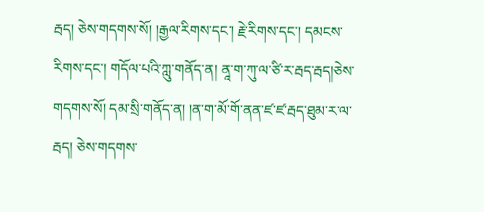རྦད། ཅེས་གདགས་སོ། །རྒྱལ་རིགས་དང་། རྗེ་རིགས་དང་། དམངས་རིགས་དང་། གདོལ་པའི་ཀླུ་གནོད་ན། ནཱ་ག་ཀུ་ལ་ཙི་ར་རྦད་རྦད།ཅེས་གདགས་སོ། དམ་སྲི་གནོད་ན། །ན་ག་མོ་གོ་ནན་ཛ་ཛ་རྦད་ཐུམ་ར་ལ་རྦད། ཅེས་གདགས་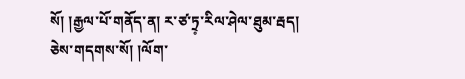སོ། །རྒྱལ་པོ་གནོད་ན། ར་ཙ་ཏྲ༷་རིལ་ཤེལ་ཐུམ་རྦད། ཅེས་གདགས་སོ། །ལོག་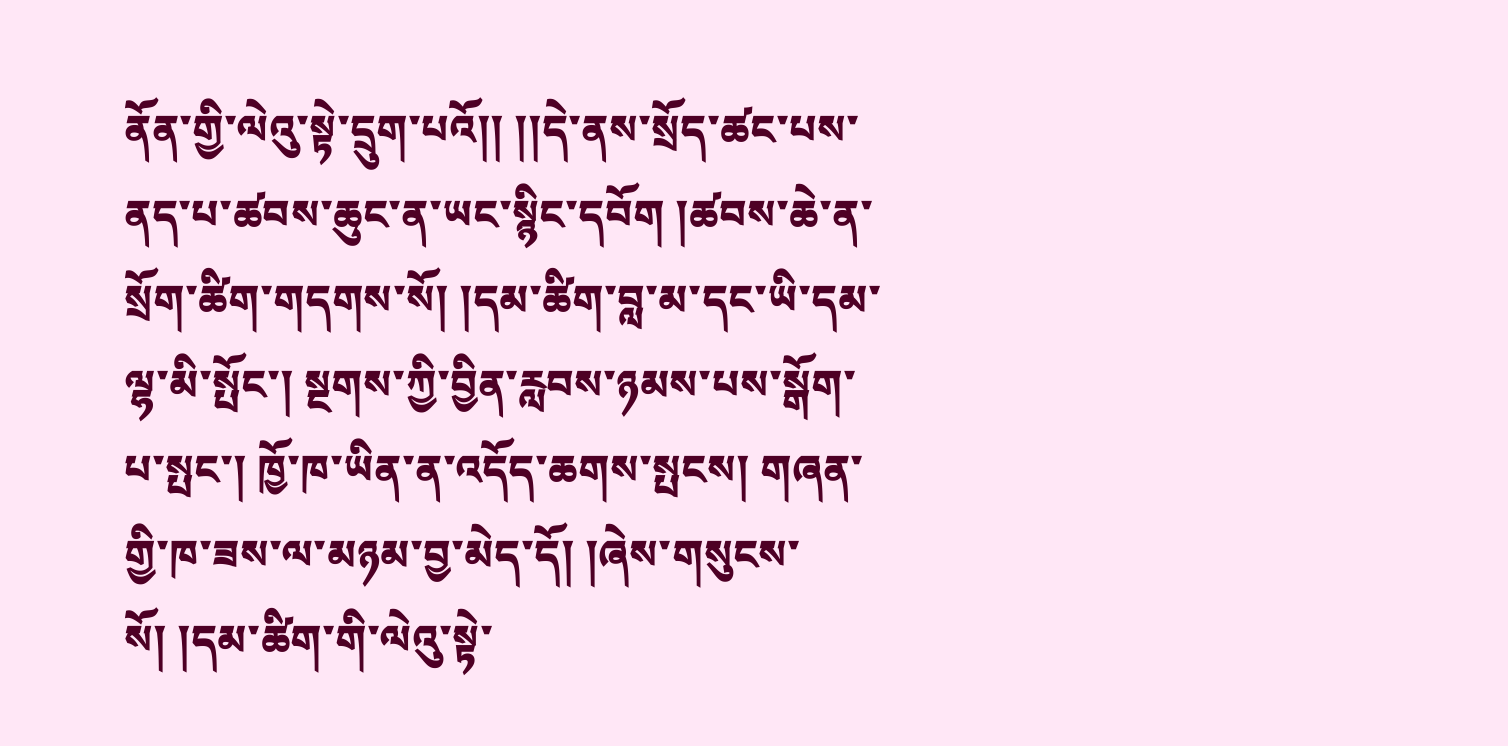ནོན་གྱི་ལེའུ་སྟེ་དྲུག་པའོ།། །།དེ་ནས་སྲོད་ཚང་པས་ནད་པ་ཚབས་ཆུང་ན་ཡང་སྙིང་དབོག །ཚབས་ཆེ་ན་སྲོག་ཚིག་གདགས་སོ། །དམ་ཚིག་བླ་མ་དང་ཡི་དམ་ལྷ་མི་སྤོང་། སྔགས་ཀྱི་བྱིན་རླབས་ཉམས་པས་སྒོག་པ་སྤང་། ཁྱོ་ཁ་ཡིན་ན་འདོད་ཆགས་སྤངས། གཞན་གྱི་ཁ་ཟས་ལ་མཉམ་བྱ་མེད་དོ། །ཞེས་གསུངས་སོ། །དམ་ཚིག་གི་ལེའུ་སྟེ་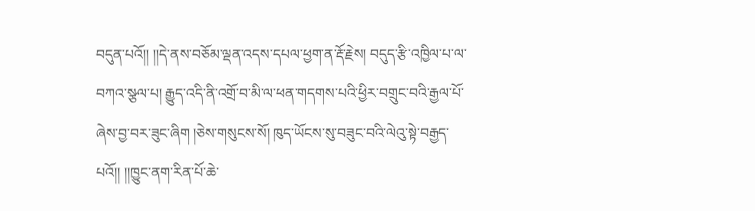བདུན་པའོ།། །།དེ་ནས་བཅོམ་ལྡན་འདས་དཔལ་ཕྱག་ན་རྡོ་རྗེས། བདུད་རྩི་འཁྱིལ་པ་ལ་བཀའ་སྩལ་པ། རྒྱུད་འདི་ནི་འགྲོ་བ་མི་ལ་ཕན་གདགས་པའི་ཕྱིར་བགྲུང་བའི་རྒྱལ་པོ་ཞེས་བྱ་བར་ཟུང་ཞིག །ཅེས་གསུངས་སོ། ཁུད་ཡོངས་སུ་བཟུང་བའི་ལེའུ་སྟེ་བརྒྱད་པའོ།། །།ཁྱུང་ནག་རིན་པོ་ཆེ་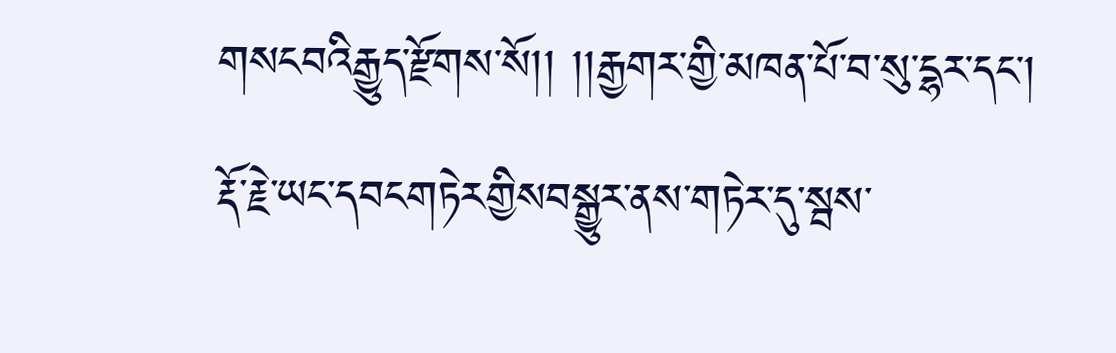གསངབའིརྒྱུད་རྫོགས་སོ།། །།རྒྱགར་གྱི་མཁན་པོ་བ་སུ་དྷར་དང་། རྡོ་རྗེ་ཡང་དབངགཏེརགྱིསབསྒྱུར་ནས་གཏེར་དུ་སྦས་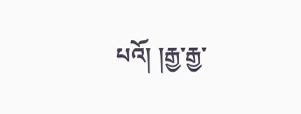པའོ། །རྒྱ་རྒྱ་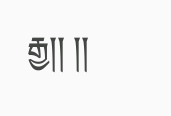རྒྱ།། །།